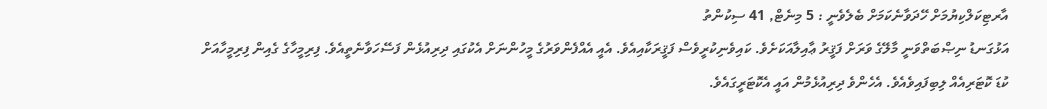އާރޓިކަލްކިޔުމަށް ހޭދަވާނެކަމަށް ބެލެވެނީ : 5 މިނެޓް, 41 ސިކުންތު
އަޅުގަނޑު ނިޞްބަތްވަނީ މާލޭގެ ވަރަށް ފަޤީރު ޢާއިލާއަކަށެވެ. ކައިވެނިކުރީވެސް ފަޤީރަކާއިއެވެ. އެއީ އެއްފެންވަރުގެ މީހުންނަށް އެކުގައި ދިރިއުޅެން ފަސޭހަވާނެތީއެވެ. ފިރިމީހާގެ ގެއިން ފިރިމީހާއަށް ކުޑަ ކޮޓަރިއެއް ލިބިފައިވެއެވެ. އެހެންވެ ދިރިއުޅެމުން އައީ އެކޮޓަރީގައެވެ.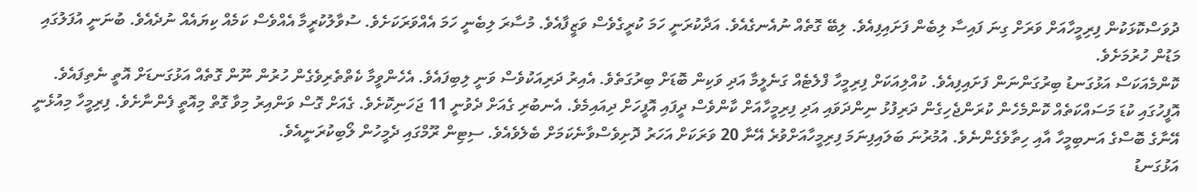ދުވަސްކޮޅަކުން ފިރިމީހާއަށް ވަރަށް ގިނަ ފައިސާ ލިބެން ފަށައިފިއެވެ. ލިބޭ ގޮތެއް ނުއެނގެއެވެ. އަދާކުރަނީ ހަމަ ކުރީގެވެސް ވަޒީފާއެވެ. މުސާރަ ލިބެނީ ހަމަ އެއްވަރަކަށެވެ. ސުވާލުކުރީމާ އެއްވެސް ކަމެއް ކިޔައެއް ނުދެއެވެ. ބުނަނީ އުފަލުގައި މަޑުން ހުރުމަށެވެ.
ކޮންމެއަކަސް އަޅުގަނޑު ބިރުގަންނަން ފަށައިފިއެވެ. ކުއްލިއަކަށް ފިރިމީހާ ފްލެޓެއް ގަނެލީމާ އަދި ވަކިން ބޮޑަށް ބިރުގަތެވެ. އެއިރު ދަރިއަކުވެސް ވަނީ ލިބިފައެވެ. އެހެންވީމާ ކެތްތެރިވެގެން ހުރުން ނޫން ގޮތެއް އަޅުގަނޑަށް އޮތީ ނެތިފައެވެ.
އޮފީހުގައި ކުޑަ މަސައްކަތެއް ކޮންމެހެން ކުރަންޖެހިގެން ދަރިފުޅު ނިންދަވައި އަދި ފިރިމީހާއަށް ކާންވެސް ދީފައި އޮފީހަށް ދިއައިމެވެ. އެނބުރި ގެއަށް ދެވުނީ 11 ޖަހަނިކޮށެވެ. ގެއަށް ގޮސް ވަންއިރު މިވާ ގޮތް މިއޮތީ ފެންނާށެވެ. ފިރިމީހާ މިއުޅެނީ އޭނާގެ ބޮސްގެ އަނބިމީހާ އާއި ހިތާވެގެންނެވެ. އުމުރުނަ ބަލައިފިނަމަ ފިރިމީހާއަށްވުރެ އޭނާ 20 ވަރަކަށް އަހަރު ދޮށިވެސްވާނެކަމަށް ބެލެވެއެވެ. ސިޓިން ރޫމްގައި ދެމީހުން ލޯބިކުރަނީއެވެ.
އަޅުގަނޑު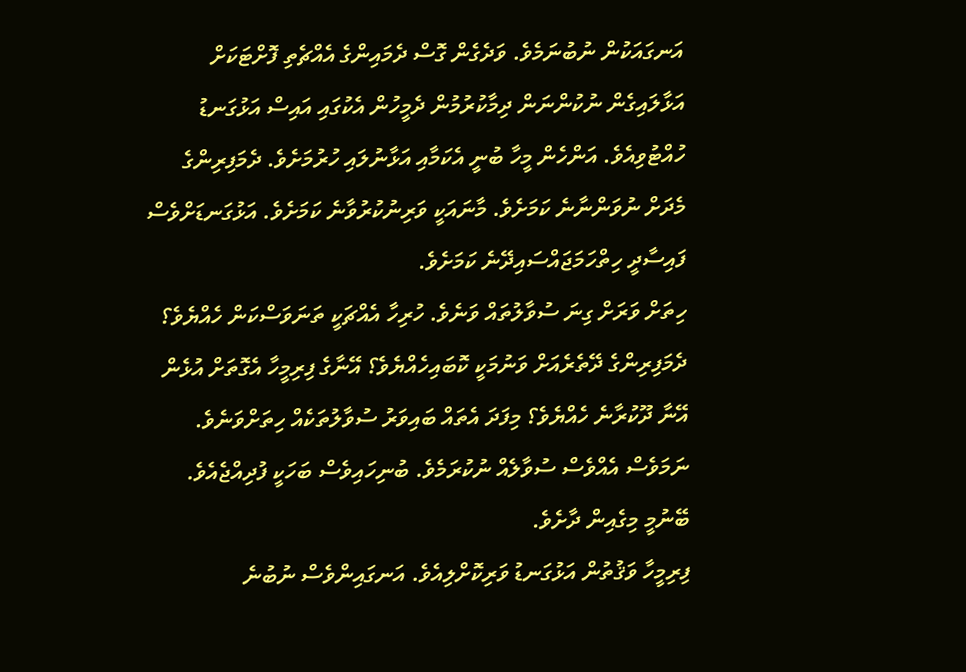އަނގައަކުން ނުބުނަމެވެ. ވަދެގެން ގޮސް ދެމައިންގެ އެއްޗެތި ފޮށްޓަކަށް އަޅާލައިގެން ނުކުންނަން ދިމާކުރުމުން ދެމީހުން އެކުގައި އައިސް އަޅުގަނޑު ހުއްޓުވިއެވެ. އަންހެން މީހާ ބުނީ އެކަމާއި އަޅާނުލައި ހުރުމަށެވެ. ދެމަފިރިންގެ މެދަށް ނުވަންނާނެ ކަމަށެވެ. މާނައަކީ ވަރިނުކުރުވާނެ ކަމަށެވެ. އަޅުގަނޑަށްވެސް ފައިސާދީ ހިތްހަމަޖައްސައިދޭނެ ކަމަށެވެ.
ހިތަށް ވަރަށް ގިނަ ސުވާލުތައް ވަނެވެ. ހުރިހާ އެއްޗަކީ ތަނަވަސްކަން ހެއްޔެވެ؟ ދެމަފިރިންގެ ދޭތެރެއަށް ވަނުމަކީ ކޮބައިހެއްޔެވެ؟ އޭނާގެ ފިރިމީހާ އެގޮތަށް އުޅެން އޭނާ ދޫކުރާނެ ހެއްޔެވެ؟ މިފަދަ އެތައް ބައިވަރު ސުވާލުތަކެއް ހިތަށްވަނެވެ. ނަމަވެސް އެއްވެސް ސުވާލެއް ނުކުރަމެވެ. ބުނިހައިވެސް ބަހަކީ ފުދިއްޖެއެވެ. ބޭނުމީ މިގެއިން ދާށެވެ.
ފިރިމީހާ ވަޤުތުން އަޅުގަނޑު ވަރިކޮށްލިއެވެ. އަނގައިންވެސް ނުބުނެ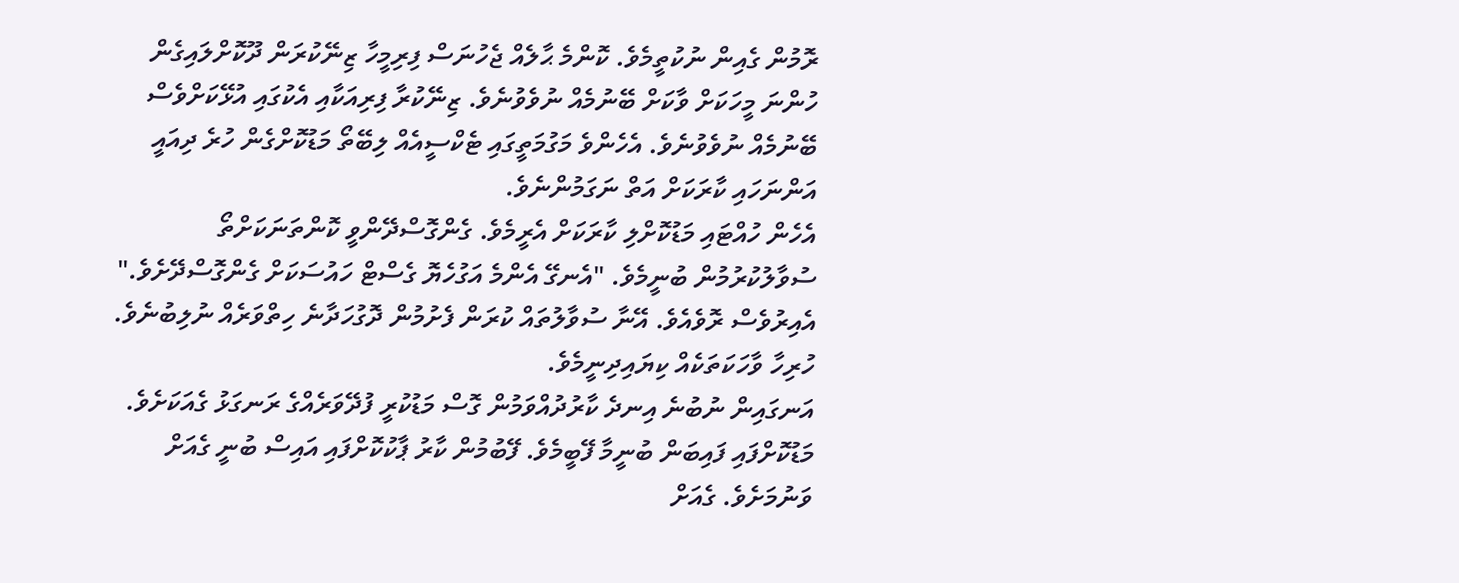ރޮމުން ގެއިން ނުކުތީމެވެ. ކޮންމެ ޙާލެއް ޖެހުނަސް ފިރިމީހާ ޒިނޭކުރަން ދޫކޮށްލައިގެން ހުންނަ މީހަކަށް ވާކަށް ބޭނުމެއް ނުވެވުނެވެ. ޒިނޭކުރާ ފިރިއަކާއި އެކުގައި އުޅޭކަށްވެސް ބޭނުމެއް ނުވެވުނެވެ. އެހެންވެ މަގުމަތީގައި ޓެކްސީއެއް ލިބޭތޯ މަޑުކޮށްގެން ހުރެ ދިއައީ އަންނަހައި ކާރަކަށް އަތް ނަގަމުންނެވެ.
އެހެން ހުއްޓައި މަޑުކޮށްލި ކާރަކަށް އެރީމެވެ. ގެންގޮސްދޭންވީ ކޮންތަނަކަށްތޯ ސުވާލުކުރުމުން ބުނީމެވެ. "އެނގޭ އެންމެ އަގުހެޔޮ ގެސްޓް ހައުސަކަށް ގެންގޮސްދޭށެވެ." އެއިރުވެސް ރޮވެއެވެ. އޭނާ ސުވާލުތައް ކުރަން ފެށުމުން ދޮގުހަދާނެ ހިތްވަރެއް ނުލިބުނެވެ. ހުރިހާ ވާހަކަތަކެއް ކިޔައިދިނީމެވެ.
އަނގައިން ނުބުނެ އިނދެ ކާރުދުއްވަމުން ގޮސް މަޑުކުރީ ފުދޭވަރެއްގެ ރަނގަޅު ގެއަކަށެވެ. މަޑުކޮށްފައި ފައިބަން ބުނީމާ ފޭބީމެވެ. ފޭބުމުން ކާރު ޕާކުކޮށްފައި އައިސް ބުނީ ގެއަށް ވަނުމަށެވެ. ގެއަށް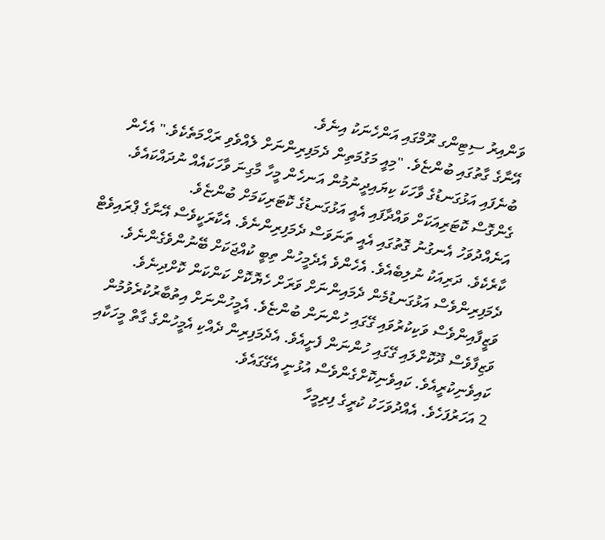ވަންއިރު ސިޓިންގ ރޫމްގައި އަންހެނަކު އިނެވެ.
އޭނާގެ ގާތުގައި ބުންޏެވެ. "މިއީ މަގުމަތިން ދެމަފިރިންނަށް ލެއްވެވި ރަޙްމަތެކެވެ." އެހެން ބުނެފައި އަޅުގަނޑުގެ ވާހަކަ ކިޔައިދީނުމުން އަނހެން މީހާ މާގިނަ ވާހަކައެއް ނުދައްކައެވެ. ގެންގޮސް ކޮޓަރިއަކަށް ވައްދާފައި އެއީ އަޅުގަނޑުގެ ކޮޓަރިކަމަށް ބުންޏެވެ.
އަނެއްދުވަހު އެނގުނު ގޮތުގައި އެއީ ތަނަވަސް ދެމަފިރިންނެވެ. އެކާރަކީވެސް އޭނާގެ ޕްރައިވެޓް ކާރެކެވެ. ދަރިއަކު ނުލިބެއެވެ. އެހެންވެ އެދެމީހުން ތިބީ ކުއްޖަކަށް ބޭނުންވެގެންނެވެ. ދެމަފިރިންވެސް އަޅުގަނޑުމެން ދެމައިންނަށް ވަރަށް ހެޔޮކޮށް ކަންކަން ކޮށްދިނެވެ. ވަޒީފާއިންވެސް ވަކިކުރުވައި ގޭގައި ހުންނަން ބުންޏެވެ. އެމީހުންނަށް އިތުބާރުކުރެވުމުން ވަޒިފާވެސް ދޫކޮށްލައި ގޭގައި ހުންނަން ފެށީއެވެ. އެދެމަފިރިން ދެއްކި އެމީހުންގެ ގާތް މީހަކާއި ކައިވެނިކުރީއެވެ. ކައިވެނިކޮށްގެންވެސް އުޅުނީ އެގޭގައެވެ.
2 އަހަރުފަހެވެ. އެއްދުވަހަކު ކުރީގެ ފިރިމީހާ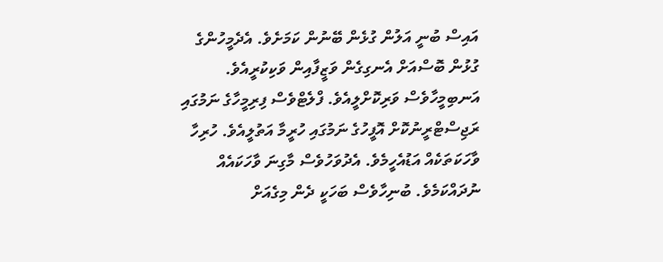އައިސް ބުނީ އަލުން ގުޅެން ބޭނުން ކަމަށެވެ. އެދެމީހުންގެ ގުޅުން ބޮސްއަށް އެނގިގެން ވަޒީފާއިން ވަކިކުރީއެވެ. އަނބިމީހާވެސް ވަރިކޮށްލީއެވެ. ފްލެޓްވެސް ފިރިމީހާގެ ނަމުގައި ރަޖިސްޓްރީނުކޮށް އޮފީހުގެ ނަމުގައި ހުރީމާ އަތުލީއެވެ. ހުރިހާ ވާހަކަތަކެއް އަޑުއެހީމެވެ. އެދުވަހުވެސް މާގިނަ ވާހަކައެއް ނުދައްކަމެވެ. ބުނިހާވެސް ބަހަކީ ދެން މިގެއަށް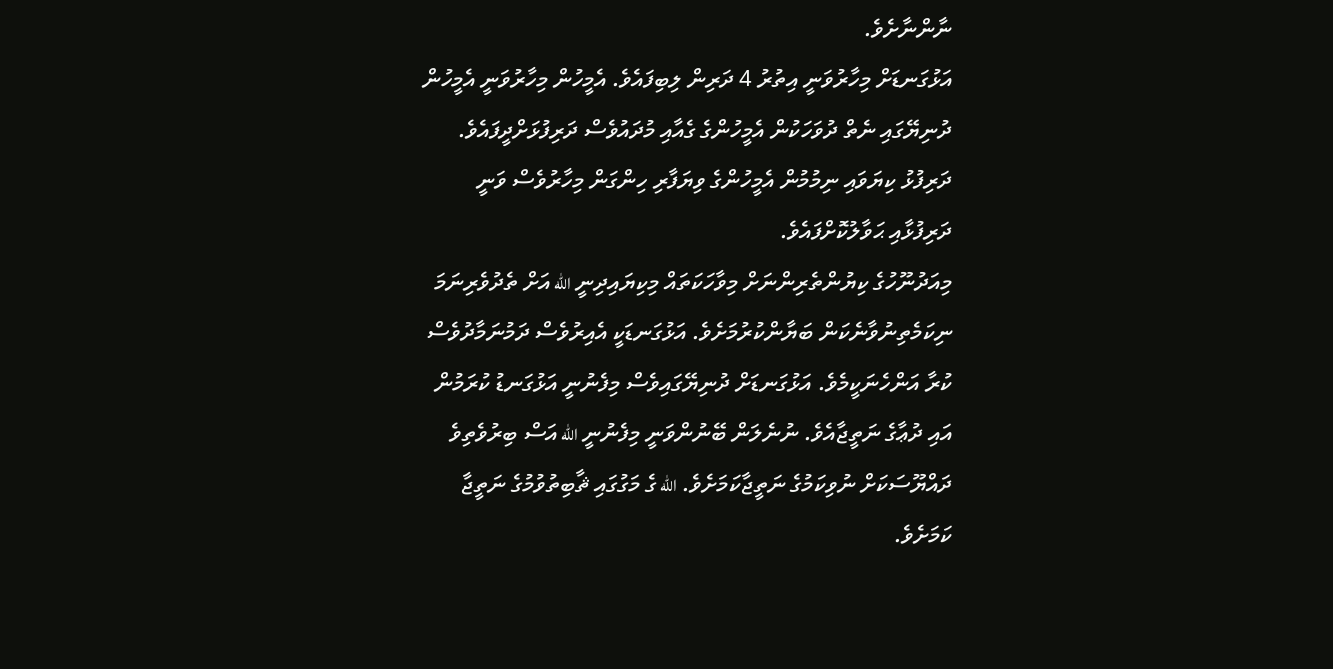ނާންނާށެވެ.
އަޅުގަނޑަށް މިހާރުވަނީ އިތުރު 4 ދަރިން ލިބިފައެވެ. އެމީހުން މިހާރުވަނީ އެމީހުން ދުނިޔޭގައި ނެތް ދުވަހަކުން އެމީހުންގެ ގެއާއި މުދައުވެސް ދަރިފުޅަށްދީފައެވެ. ދަރިފުޅު ކިޔަވައި ނިމުމުން އެމީހުންގެ ވިޔަފާރި ހިންގަން މިހާރުވެސް ވަނީ ދަރިފުޅާއި ޙަވާލުކޮށްފައެވެ.
މިއަދުނޫހުގެ ކިޔުންތެރިންނަށް މިވާހަކަތައް މިކިޔައިދިނީ الله އަށް ތެދުވެރިނަމަ ނިކަމެތިނުވާނެކަން ބަޔާންކުރުމަށެވެ. އަޅުގަނޑަކީ އެއިރުވެސް ދަމުނަމާދުވެސް ކުރާ އަންހެނަކީމެވެ. އަޅުގަނޑަށް ދުނިޔޭގައިވެސް މިފެނުނީ އަޅުގަނޑު ކުރަމުން އައި ދުޢާގެ ނަތީޖާއެވެ. ނުނެލަން ބޭނުންވަނީ މިފެނުނީ الله އަސް ބިރުވެތިވެ ދައްޔޫސަކަށް ނުވިކަމުގެ ނަތީޖާކަމަށެވެ. الله ގެ މަގުގައި ޘާބިތުވުމުގެ ނަތީޖާ ކަމަށެވެ.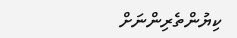ކިޔުންތެރިންނަށް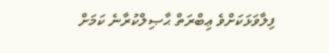ފިލާވަޅަކަށްވެ ޢިބްރަތް ޙާޞިލްކުރާނެ ކަމަށް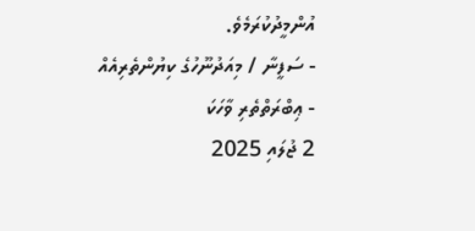އުންމީދުކުރަމެވެ.
- ސަފީނާ / މިއަދުނޫހުގެ ކިޔުންތެރިއެއް
- ޢިބްރަތްތެރި ވާހަކަ
2 ޖުލައި 2025